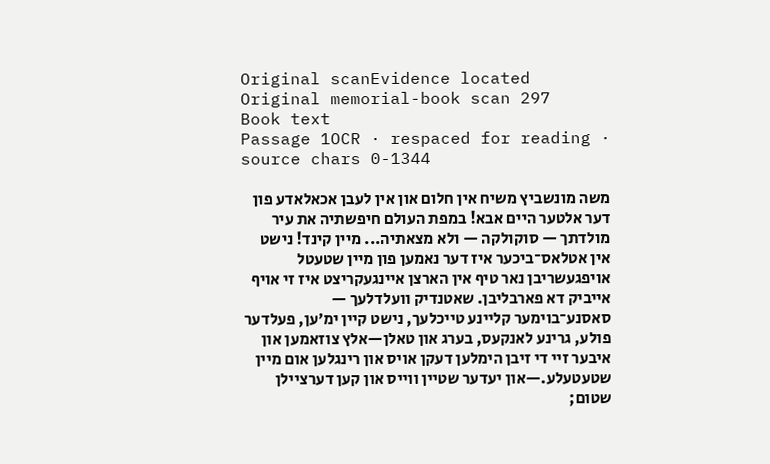Original scanEvidence located
Original memorial-book scan 297
Book text
Passage 1OCR · respaced for reading · source chars 0-1344

משה מונשביץ משיח אין חלום און אין לעבן אכאלאדע פון דער אלטער היים אבא! במפת העולם חיפשתיה את עיר מולדתך — סוקולקה — ולא מצאתיה... מיין קינד! נישט אין אטלאס־ביכער איז דער נאמען פון מיין שטעטל אויפגעשריבן נאר טיף אין הארצן איינגעקריצט איז זי אויף אייביק דא פארבליבן. שאטנדיק וועלדלעך — סאסנע־בוימער קליינע טייכלעך, נישט קיין ימ׳ען, פעלדער פולע, גרינע לאנקעס, בערג און טאלן—אלץ צוזאמען און איבער זיי די זיבן הימלען דעקן אויס און רינגלען אום מיין שטעטעלע.—און יעדער שטיין ווייס און קען דערציילן שטום;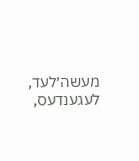מעשה׳לעד, לעגענדעס,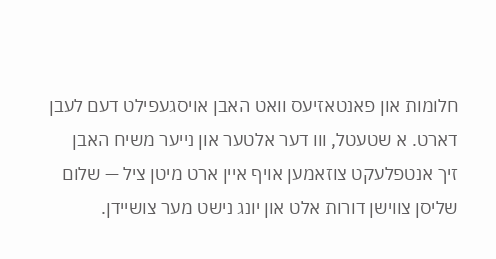חלומות און פאנטאזיעס וואט האבן אויסגעפילט דעם לעבן דארט. א שטעטל, ווו דער אלטער און נייער משיח האבן זיך אנטפלעקט צוזאמען אויף איין ארט מיטן ציל — שלום שליסן צווישן דורות אלט און יונג נישט מער צושיידן.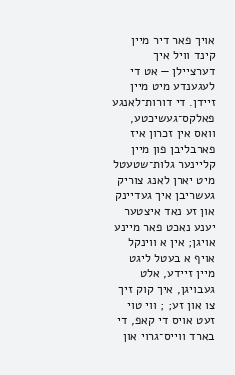אויך פאר דיר מיין קינד וויל איך דערציילן — אט די לעגענדע מיט מיין זיידן. די דורות־לאנגע פאלקס־געשיכטע, וואס אין זכרון איז פארבליבן פון מיין קליינער גלות־שטעטל מיט יארן לאנג צוריק געשריבן איך געדיינק און זע נאד איצטער יענע נאכט פאר מיינע אויגן; אין א ווינקל אויף א בעטל ליגט מיין זיידע, אלט געבויגן, איך קוק זיך צו און זע; ; ווי טוי זעט אויס די קאפ, די בארד ווייס־גרוי און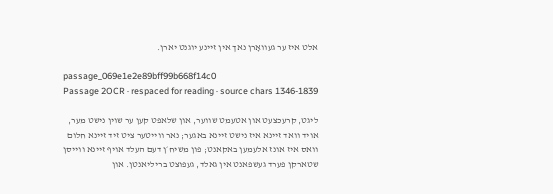אלט איז ער געוואָרן נאך אין זיינע יוגנט יארן.

passage_069e1e2e89bff99b668f14c0
Passage 2OCR · respaced for reading · source chars 1346-1839

ליגט, קרעכצעט און אטעמט שווער, און שלאפט קען ער שוין נישט מער, אויד וואד זיינא איז נישט זיינא באגער; נאר ווייטער ציט זיד זיינא חלום וואס איז אונז אלעמען באקאנט; פון משיח׳ן דעם העלד אויף זיינא ווייסן שטארקן פערד געשפאנט אין גאלד, געפוצט בריליאנטן. און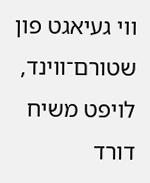ווי געיאגט פון שטורם־ווינד, לויפט משיח דורד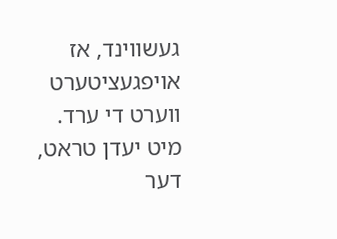געשווינד, אז אויפגעציטערט ווערט די ערד. מיט יעדן טראט, דער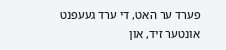פערד ער האט, די ערד געעפנט אונטער זיד, און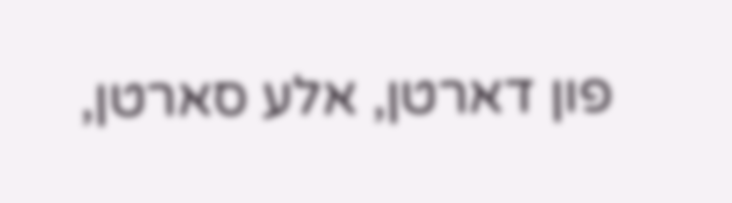פון דארטן, אלע סארטן,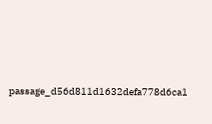passage_d56d811d1632defa778d6ca1